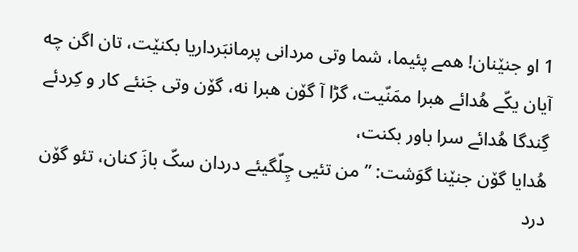1 او جنێنان! همے پئیما، شما وتی مردانی پرمانبَرداریا بکنێت، تان اگن چه آیان یکّے هُدائے هبرا ممَنّیت، گڑا آ گۆن هبرا نه، گۆن وتی جَنئے کار و کِردئے گِندگا هُدائے سرا باور بکنت،
هُدایا گۆن جنێنا گوَشت: ”من تئیی چِلّگیئے دردان سکّ بازَ کنان، تئو گۆن درد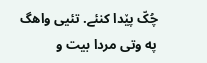چُکّ پێدا کنئے. تئیی واهگ په وتی مردا بیت و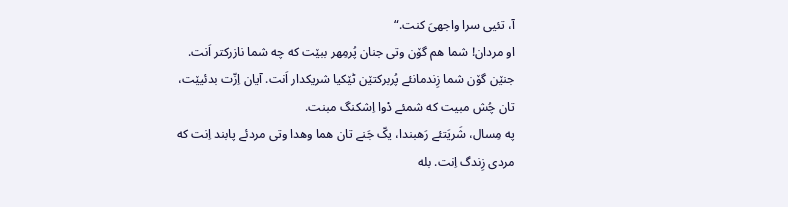آ، تئیی سرا واجهیَ کنت.“
او مردان! شما هم گۆن وتی جنان پُرمِهر ببێت که چه شما نازرکتر اَنت. جنێن گۆن شما زِندمانئے پُربرکتێن ٹێکیا شریکدار اَنت. آیان اِزّت بدئیێت، تان چُش مبیت که شمئے دْوا اِشکنگ مبنت.
په مِسال، شَریَتئے رَهبندا، یکّ جَنے تان هما وهدا وتی مردئے پابند اِنت که مردی زِندگ اِنت. بله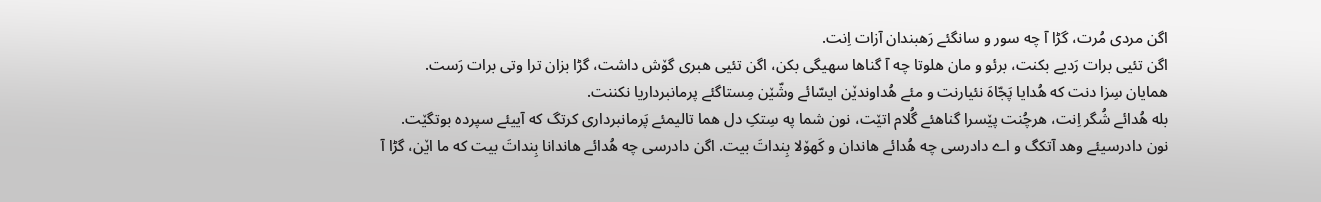اگن مردی مُرت، گڑا آ چه سور و سانگئے رَهبندان آزات اِنت.
اگن تئیی برات رَدیے بکنت، برئو و مان هلوتا چه آ گناها سهیگی بکن، اگن تئیی هبری گۆش داشت، گڑا بزان ترا وتی برات رَست.
همایان سِزا دنت که هُدایا پَجّاهَ نئیارنت و مئے هُداوندێن ایسّائے وشّێن مِستاگئے پرمانبرداریا نکننت.
بله هُدائے شُگر اِنت، هرچُنت پێسرا گناهئے گُلام اتێت، نون شما په سِتکِ دل هما تالیمئے پَرمانبرداری کرتگ که آییئے سپرده بوتگێت.
نون دادرسیئے وهد آتکگ و اے دادرسی چه هُدائے هاندان و کَهۆلا بِنداتَ بیت. اگن دادرسی چه هُدائے هاندانا بِنداتَ بیت که ما اێن، گڑا آ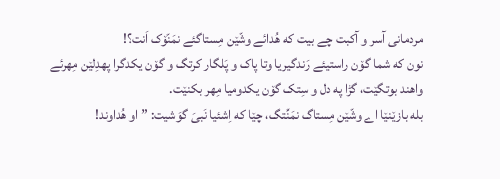مردمانی آسر و آکبت چے بیت که هُدائے وشّێن مِستاگئے نمَنّۆک اَنت؟!
نون که شما گۆن راستیئے رَندگیریا وتا پاک و پَلگار کرتگ و گۆن یکدگرا پهدِلێن مِهرئے واهند بوتگێت، گڑا په دل و سِتک گۆن یکدومیا مِهر بکنێت.
بله بازێنێا اے وشّێن مِستاگ نمَنِّتگ، چێا که اِشئیا نَبیَ گوَشیت: ”او هُداوند!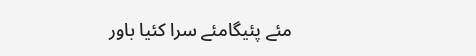مئے پئیگامئے سرا کئیا باور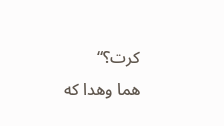کرت؟“
هما وهدا که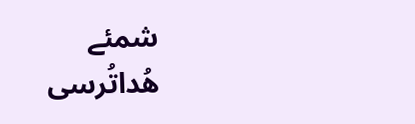شمئے هُداتُرسی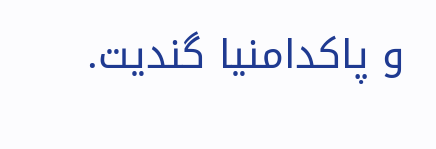و پاکدامنیا گندیت.